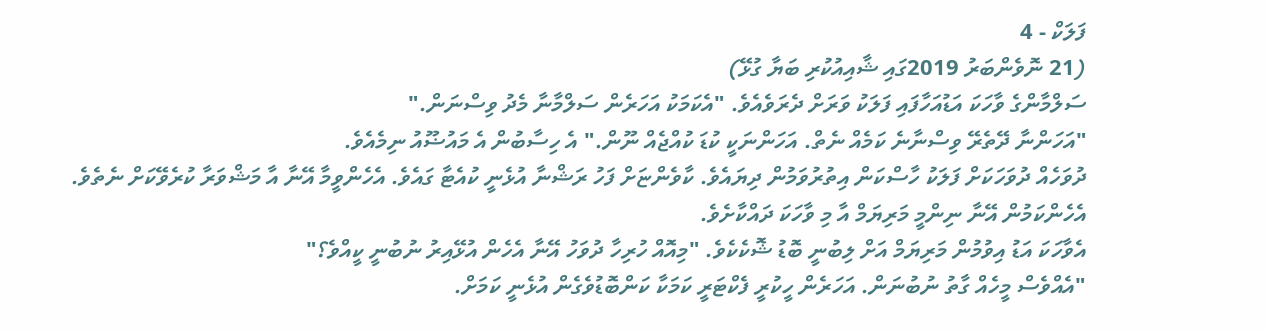ފަލަކް - 4
(21 ނޮވެންބަރު 2019ގައި ޝާއިއުކުރި ބަޔާ ގުޅޭ)
ސަލްމާންގެ ވާހަކަ އަޑުއަހާފައި ފަލަކު ވަރަށް ދެރަވެއެވެ. "އެކަމަކު އަހަރެން ސަލްމާނާ މެދު ވިސްނަން."
"އަހަންނާ ދޭތެރޭ ވިސްނާނެ ކަމެއް ނެތް. އަހަންނަކީ ކުޑަ ކުއްޖެއް ނޫން." އެ ހިސާބުން އެ މައުޟޫއު ނިމެއެވެ.
ދުވަހެއް ދުވަހަކަށް ފަލަކު ހާސްކަން އިތުރުވަމުން ދިޔައެވެ. ކާވެންޏަށް ފަހު ރަޝްނާ އުޅެނީ ކުއެޓާ ގައެވެ. އެހެންވީމާ އޭނާ އާ މަޝްވަރާ ކުރެވޭކަށް ނެތެވެ. އެހެންކަމުން އޭނާ ނިންމީ މަރިޔަމް އާ މި ވާހަކަ ދައްކާށެވެ.
އެވާހަކަ އަޑު އިވުމުން މަރިޔަމް އަށް ލިބުނީ ބޮޑު ޝޮކެކެވެ. "މިއޮއް ހުރިހާ ދުވަހު އޭނާ އެހެން އުޅޭއިރު ނުބުނީ ކީއްވެ؟"
"އެއްވެސް މީހެއް ގާތު ނުބުނަން. އަހަރެން ހީކުރީ ފެކްޓަރީ ކަމަކާ ކަންބޮޑުވެގެން އުޅެނީ ކަމަށް.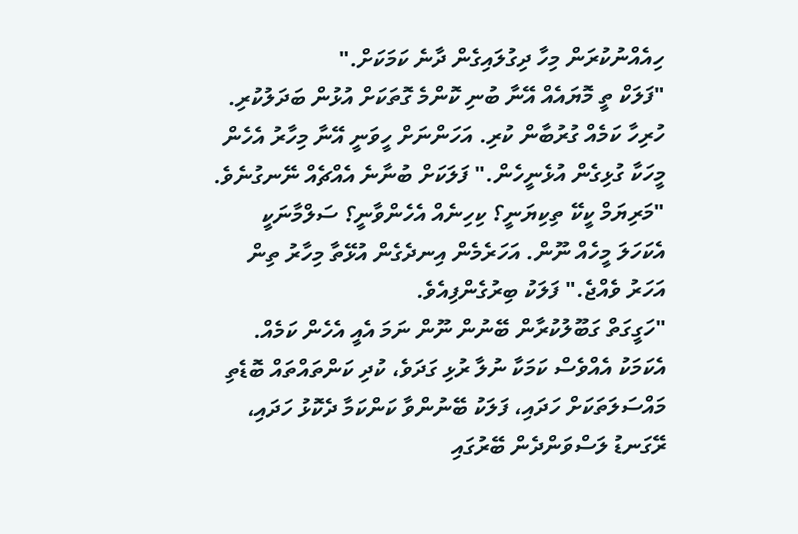ހިއެއްނުކުރަން މިހާ ދިގުލައިގެން ދާނެ ކަމަކަށް."
"ފަލަކް ތީ މޮޔައެއް އޭނާ ބުނި ކޮންމެ ގޮތަކަށް އުޅުން ބަދަލުކުރި. ހުރިހާ ކަމެއް ގުރުބާން ކުރި. އަހަންނަށް ހީވަނީ އޭނާ މިހާރު އެހެން މީހަކާ ގުޅިގެން އުޅެނީހެން." ފަލަކަށް ބުނާނެ އެއްޗެއް ނޭނގުނެވެ.
"މަރިޔަމް ކީކޭ ތިކިޔަނީ؟ ކިހިނެއް އެހެންވާނީ؟ ސަލްމާނަކީ އެކަހަލަ މީހެއް ނޫން. އަހަރެމެން އިނދެގެން އުޅޭތާ މިހާރު ތިން އަހަރު ވެއްޖެ." ފަލަކު ބިރުގެންފިއެވެ.
"ހަގީގަތް ގަބޫލުކުރާން ބޭނުން ނޫން ނަމަ އެއީ އެހެން ކަމެއް. އެކަމަކު އެއްވެސް ކަމަކާ ނުލާ ރުޅި ގަދަވެ، ކުދި ކަންތައްތައް ބޮޑެތި މައްސަލަތަކަށް ހަދައި، ފަލަކު ބޭނުންވާ ކަންކަމާ ދެކޮޅު ހަދައި، ރޭގަނޑު ލަސްވަންދެން ބޭރުގައި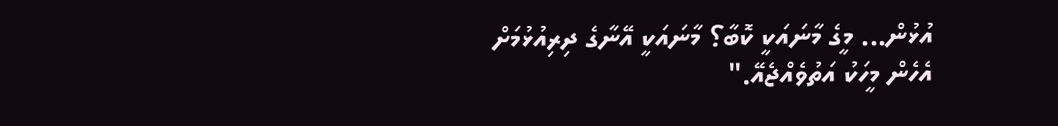އުޅުން... މީގެ މާނައަކީ ކޮބާ؟ މާނައަކީ އޭނާގެ ދިރިއުޅުމަށް އެހެން މީހަކު އަތުވެއްޖެއޭ."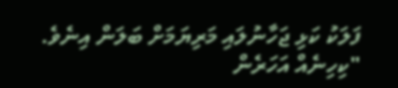ފަލަކު ކަޅި ޖަހާނުލައި މަރިޔަމަށް ބަލަން އިނެވެ. "ކިހިނެއް އަހަރެން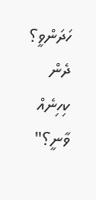ހަދަންވީ؟ ދެން ކިހިނެއް ވާނީ؟"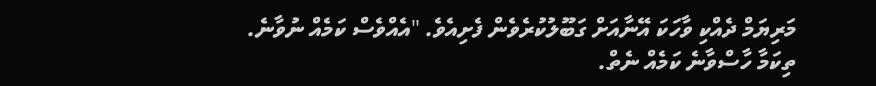މަރިޔަމް ދެއްކި ވާހަކަ އޭނާއަށް ގަބޫލުކުރެވެން ފެށިއެވެ. "އެއްވެސް ކަމެއް ނުވާނެ. ތިކަމާ ހާސްވާނެ ކަމެއް ނެތް.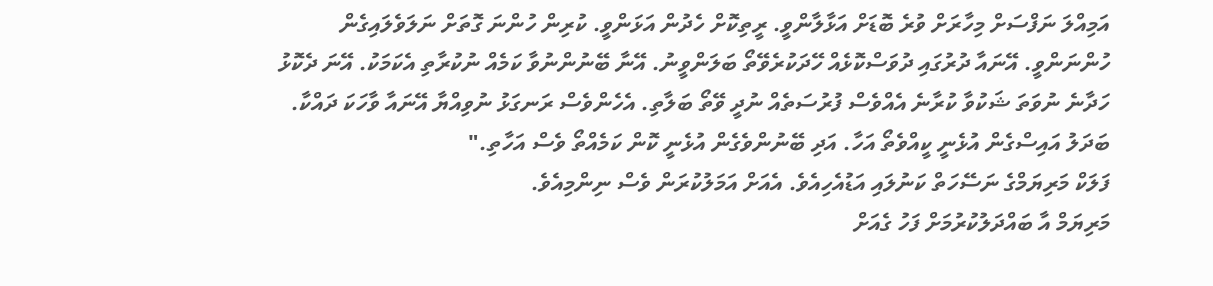އަމިއްލަ ނަފްސަށް މިހާރަށް ވުރެ ބޮޑަށް އަޅާލާންވީ. ރީތިކޮށް ހެދުން އަޅަންވީ. ކުރިން ހުންނަ ގޮތަށް ނަލަވެލައިގެން ހުންނަންވީ. އޭނައާ ދުރުގައި ދުވަސްކޮޅެއް ހޭދަކުރެވޭތޯ ބަލަންވީނު. އޭނާ ބޭނުންނުވާ ކަމެއް ނުކުރާތި އެކަމަކު. އޭނަ ދެކޮޅު ހަދާނެ ނުވަތަ ޝަކުވާ ކުރާނެ އެއްވެސް ފުރުސަތެއް ނުދީ ވޭތޯ ބަލާތި. އެހެންވެސް ރަނގަޅު ނުވިއްޔާ އޭނައާ ވާހަކަ ދައްކާ. ބަދަލު އައިސްގެން އުޅެނީ ކީއްވެތޯ އަހާ. އަދި ބޭނުންވެގެން އުޅެނީ ކޮން ކަމެއްތޯ ވެސް އަހާތި."
ފަލަކް މަރިޔަމްގެ ނަސޭހަތް ކަނުލައި އަޑުއެހިއެވެ. އެއަށް އަމަލުކުރަން ވެސް ނިންމިއެވެ.
މަރިޔަމް އާ ބައްދަލުކުރުމަށް ފަހު ގެއަށް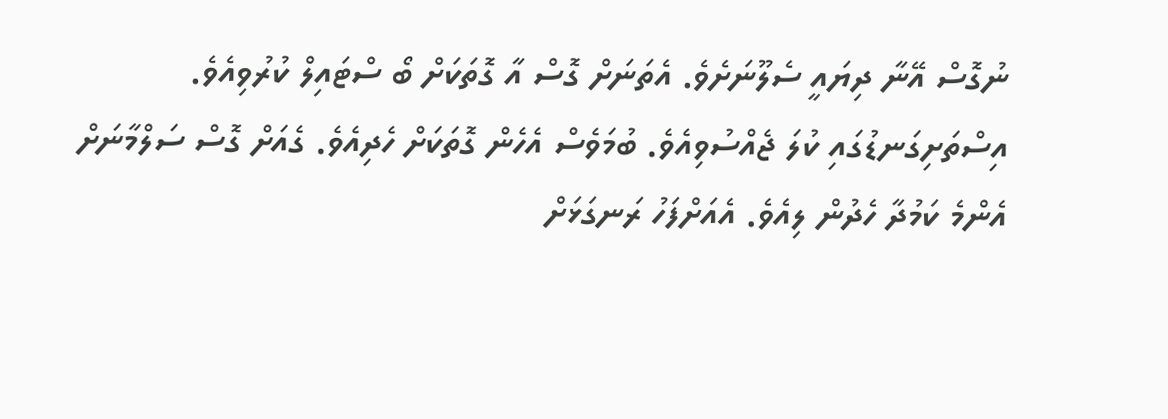ނުގޮސް އޭނާ ދިޔައީ ސެލޫނަށެވެ. އެތަނަށް ގޮސް އާ ގޮތަކަށް ބޯ ސްޓައިލް ކުރުވިއެވެ. އިސްތަށިގަނޑުގައި ކުލަ ޖެއްސުވިއެވެ. ބުމަވެސް އެހެން ގޮތަކަށް ހެދިއެވެ. ގެއަށް ގޮސް ސަލްމާނަށް އެންމެ ކަމުދާ ހެދުން ލިއެވެ. އެއަށްފަހު ރަނގަޅަށް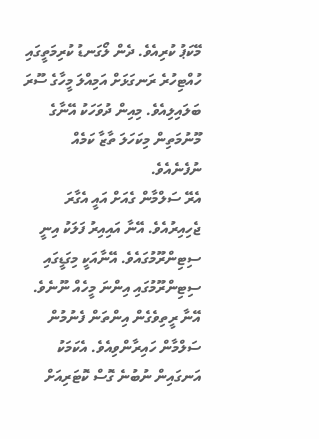މޭކަޕު ކުރިއެވެ. ދެން ލޯގަނޑު ކުރިމަތީގައި ހުއްޓިހުރެ ރަނގަޅަށް އަމިއްލަ މީހާގެ ސޫރަ ބަލައިލިއެވެ. މިއިން ދުވަހަކު އޭނާގެ މޫނުމަތިން މިކަހަލަ ތާޒާ ކަމެއް ނުފެނެއެވެ.
އެރޭ ސަލްމާން ގެއަށް އައީ އެގާރަ ޖެހިއިރުއެވެ. އޭނާ އައިއިރު ފަލަކު އިނީ ސިޓިންރޫމުގައެވެ. އޭނާއަކީ މިގަޑީގައި ސިޓިންރޫމުގައި އިންނަ މީހެއް ނޫނެވެ. އޭނާ ރީތިވެގެން އިންތަން ފެނުމުން ސަލްމާން ހައިރާންވިއެވެ. އެކަމަކު އަނގައިން ނުބުނެ ގޮސް ކޮޓަރިއަށް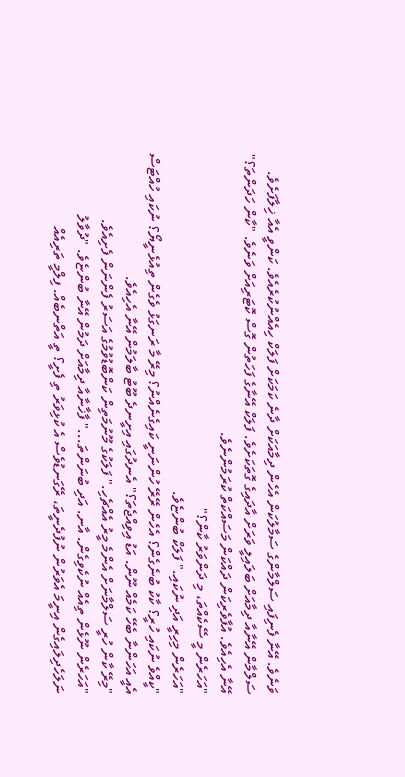ވަނެވެ. އޭނާ ފެނިފައި ސަލްމާންގެ ސަމާލުކަން އެހެން ދިމާއަކަށް ދާނެ ކަމަކަށް ފަލަކް ހިއެއްނުކުރެއެވެ. ކަންވީ އެއާ ޚިލާފަށެވެ. ސަލްމާން އޭނާއާ ދިމާއަށް ބަލައިލީ ވަރަށް އާދައިގެ ގޮތަކަށެވެ. ފަލަކް އޭނާގެ ފަހަތުން ގޮސް ކޮޓަރިއަށް ވަނެވެ. "ކާން ހަދަންތަ؟" އޭނާ އެހިއެވެ. އުފާވެރިކަން ދައްކަން މަސައްކަތް ކުރަމުންނެވެ.
"އަހަރެން މީ ސޭކެއްތަ، މި ދަންވަރު ކާން؟"
"އަހަރެން މިހިރީ އަދި ނުކައި." ފަލަކް ބުންޏެވެ.
"ކީއްވެ ނުކައި ހުރީ؟ ކާކު ބުނެގެން؟ އެހެން ރޭރޭ ހުންނަނީ ކައިގެނެއްނު؟ މިރޭ މާ ރަނގަޅު ވެގެން ތިއުޅެނީޔޯ؟ ނުކައި ހުއްޓަސް އެއީ އަހަންނާ ބެހޭ ކަމެއް ނޫން. އަޑު އިވިއްޖެތަ؟" އެނދުގައި އިށީނދެ ބޫޓު ބާލަމުން އޭނާ އެހިއެވެ.
"މިރޭ ކާން ހުރީ ސަލްމާނަށް އެންމެ މީރު އެއްޗެހި." ފަލަކުގެ މޫނުމަތިން ކަންބޮޑުވުމުގެ އަސަރު ފެންނަން ފެށިއެވެ.
"އަހަރެން ނޫޅެން ތިއެއް ނުކެވިގެން. އާނ. އަދި ބުނަންތަ..." ފާޚާނާއާ ދިމާއަށް ދަމުން އޭނާ ބުންޏެވެ. "ދުވާލު ނަލަހެދިލައިގެން އިނީމަ އެވަރުން ނުފުދެނީތަ، ރޭގަނޑުވެސް އެ ކުޅިވަރު ތި ފެށީ؟ ތީ އަތްނބެއް. ފިލްމީ ތަރިއެއް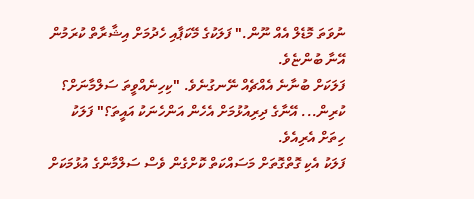ނުވަތަ މޮޑެލް އެއް ނޫން." ފަލަކުގެ މޭކަޕާއި ހެދުމަށް އިޝާރާތް ކުރަމުން އޭނާ ބުންޏެވެ.
ފަލަކަށް ބުނާނެ އެއްޗެއް ނޭނގުނެވެ. "ކިހިނެއްވީތަ ސަލްމާނަށް؟ ކުރިން... އޭނާގެ ދިރިއުޅުމަށް އެހެން އަންހެނަކު އައީތަ؟" ފަލަކު ހިތަށް އެރިއެވެ.
ފަލަކު އެކި ގޮތްގޮތަށް މަސައްކަތް ކޮށްގެން ވެސް ސަލްމާންގެ އުޅުމަކަށް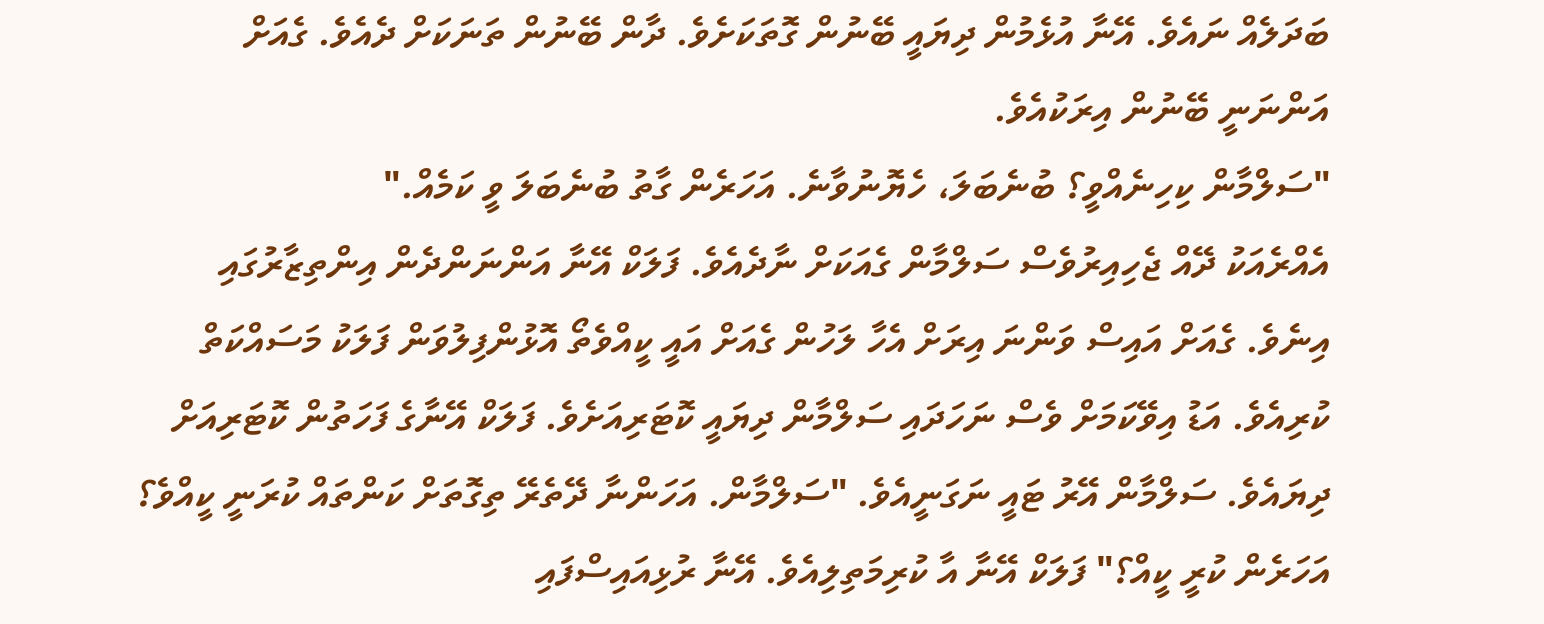ބަދަލެއް ނައެވެ. އޭނާ އުޅެމުން ދިޔައީ ބޭނުން ގޮތަކަށެވެ. ދާން ބޭނުން ތަނަކަށް ދެއެވެ. ގެއަށް އަންނަނީ ބޭނުން އިރަކުއެވެ.
"ސަލްމާން ކިހިނެއްވީ؟ ބުނެބަލަ، ހެޔޮނުވާނެ. އަހަރެން ގާތު ބުނެބަލަ ވީ ކަމެއް."
އެއްރެއަކު ދޭއް ޖެހިއިރުވެސް ސަލްމާން ގެއަކަށް ނާދެއެވެ. ފަލަކް އޭނާ އަންނަންދެން އިންތިޒާރުގައި އިނެވެ. ގެއަށް އައިސް ވަންނަ އިރަށް އެހާ ލަހުން ގެއަށް އައީ ކީއްވެތޯ އޮޅުންފިލުވަން ފަލަކު މަސައްކަތް ކުރިއެވެ. އަޑު އިވޭކަމަށް ވެސް ނަހަދައި ސަލްމާން ދިޔައީ ކޮޓަރިއަށެވެ. ފަލަކް އޭނާގެ ފަހަތުން ކޮޓަރިއަށް ދިޔައެވެ. ސަލްމާން އޭރު ޓައީ ނަގަނީއެވެ. "ސަލްމާން. އަހަންނާ ދޭތެރޭ ތިގޮތަށް ކަންތައް ކުރަނީ ކީއްވެ؟ އަހަރެން ކުރީ ކީއް؟" ފަލަކް އޭނާ އާ ކުރިމަތިލިއެވެ. އޭނާ ރުޅިއައިސްފައި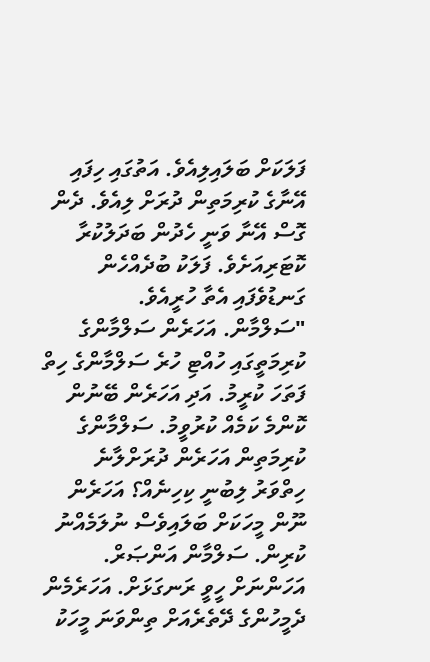ފަލަކަށް ބަލައިލިއެވެ. އަތުގައި ހިފައި އޭނާގެ ކުރިމަތިން ދުރަށް ލިއެވެ. ދެން ގޮސް އޭނާ ވަނީ ހެދުން ބަދަލުކުރާ ކޮޓަރިއަށެވެ. ފަލަކު ބުދެއްހެން ގަނޑުވެފައި އެތާ ހުރީއެވެ.
"ސަލްމާން. އަހަރެން ސަލްމާންގެ ކުރިމަތީގައި ހުއްޓި ހުރެ ސަލްމާންގެ ހިތް ފަތަހަ ކުރީމު. އަދި އަހަރެން ބޭނުން ކޮންމެ ކަމެއް ކުރުވީމު. ސަލްމާންގެ ކުރިމަތިން އަހަރެން ދުރަށްލާނެ ހިތްވަރު ލިބުނީ ކިހިނެއް؟ އަހަރެން ނޫން މީހަކަށް ބަލައިވެސް ނުލަމެއްނު ކުރިން. ސަލްމާން އަންޞަރް. އަހަންނަށް ހީވީ ރަނގަޅަށް. އަހަރެމެން ދެމީހުންގެ ދޭތެރެއަށް ތިންވަނަ މީހަކު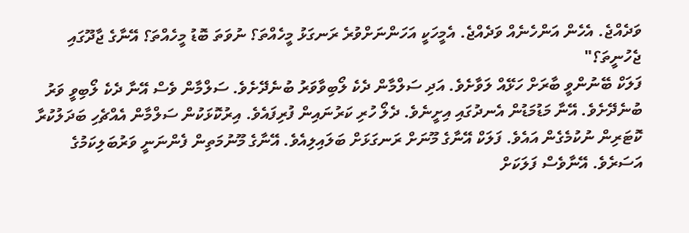ވަދެއްޖެ. އެހެން އަންހެނެއް ވަދެއްޖެ. އެމީހަކީ އަހަންނަށްވުރެ ރަނގަޅު މީހެއްތަ؟ ނުވަތަ ބޮޑު މީހެއްތަ؟ އޭނާގެ ޖާދޫގައި ޖެހުނީތަ؟"
ފަލަކް ބޭނުންވީ ބާރަށް ހަޅޭއް ލަވާށެވެ. އަދި ސަލްމާން ދެކެ ލޯބިވާވަރު ބުނެދޭށެވެ. ސަލްމާން ވެސް އޭނާ ދެކެ ލޯބިވީ ވަރު ބުނެދޭށެވެ. އޭނާ މަޑުމަޑުން އެނދުގައި އިށީނެވެ. ދެލޯ ހުރި ކަރުނައިން ފުރިފައެވެ. އިރުކޮޅަކުން ސަލްމާން އެއްޗެހި ބަދަލުކުރާ ކޮޓަރިން ނުކުމެގެން އައެވެ. ފަލަކް އޭނާގެ މޫނަށް ރަނގަޅަށް ބަލައިލިއެވެ. އޭނާގެ މޫނުމަތިން ފެންނަނީ ވަރުބަލިކަމުގެ އަސަރެވެ. އޭނާވެސް ފަލަކަށް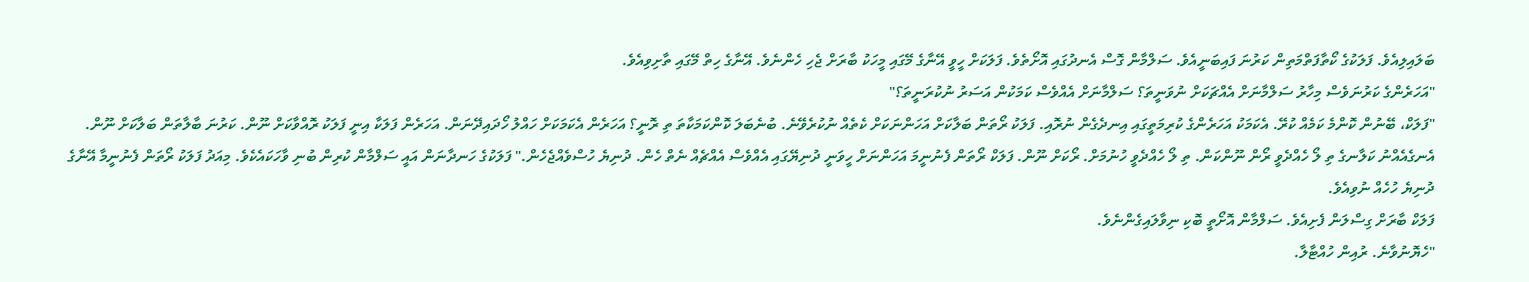ބަލައިލިއެވެ. ފަލަކުގެ ކޯތާފަތްމަތިން ކަރުނަ ފައިބަނީއެވެ. ސަލްމާން ގޮސް އެނދުގައި އޮށޯތެވެ. ފަލަކަށް ހީވީ އޭނާގެ މޭގައި މީހަކު ބާރަށް ޖެހި ހެންނެވެ. އޭނާގެ ހިތް މޭގައި ތާށިވިއެވެ.
"އަހަރެންގެ ކަރުނަވެސް މިހާރު ސަލްމާނަށް އެއްޗަކަށް ނުވަނީތަ؟ ސަލްމާނަށް އެއްވެސް ކަމަކުން އަސަރު ނުކުރަނީތަ؟"
"ފަލަކް، ބޭނުން ކޮންމެ ކަމެއް ކުރޭ. އެކަމަކު އަހަރެންގެ ކުރިމަތީގައި އިނދެގެން ނުރޮއި. ފަލަކު ރޯތަން ބަލާކަށް އަހަންނަކަށް ކެތެއް ނުކުރެވޭނެ. ބުނެބަލަ ކޮންކަމަކާތަ ތި ރޮނީ؟ އަހަރެން އެކަމަކަށް ހައްލު ހޯދައިދޭނަން. އަހަރެން ފަލަކާ އިނީ ފަލަކު ރޮއްވާކަށް ނޫން. ކަރުނަ ބާލާތަން ބަލާކަށް ނޫން. އެނގެއެއްނު ކަލާނގެ ތި ލޯ ހެއްދެވީ ރޯން ނޫންކަން. ތި ލޯ ހެއްދެވީ ހުނުމަށް. ރޯކަށް ނޫން. ފަލަކް ރޯތަން ފެނުނީމަ އަހަންނަށް ހީވަނީ ދުނިޔޭގައި އެއްވެސް އެއްޗެއް ނެތް ހެން. ދުނިޔެ ހުސްވެއްޖެހެން." ފަލަކުގެ ހަނދާނަން އައީ ސަލްމާން ކުރިން ބުނި ވާހަކައެކެވެ. މިއަދު ފަލަކު ރޯތަން ފެނުނީމާ އޭނާގެ ދުނިޔެ ހުހެއް ނުވިއެވެ.
ފަލަކް ބާރަށް ގިސްލަން ފެށިއެވެ. ސަލްމާން އޮށޯތީ ބޮކި ނިވާލައިގެންނެވެ.
"ހެޔޮނުވާނެ. ރުއިން ހުއްޓާލާ.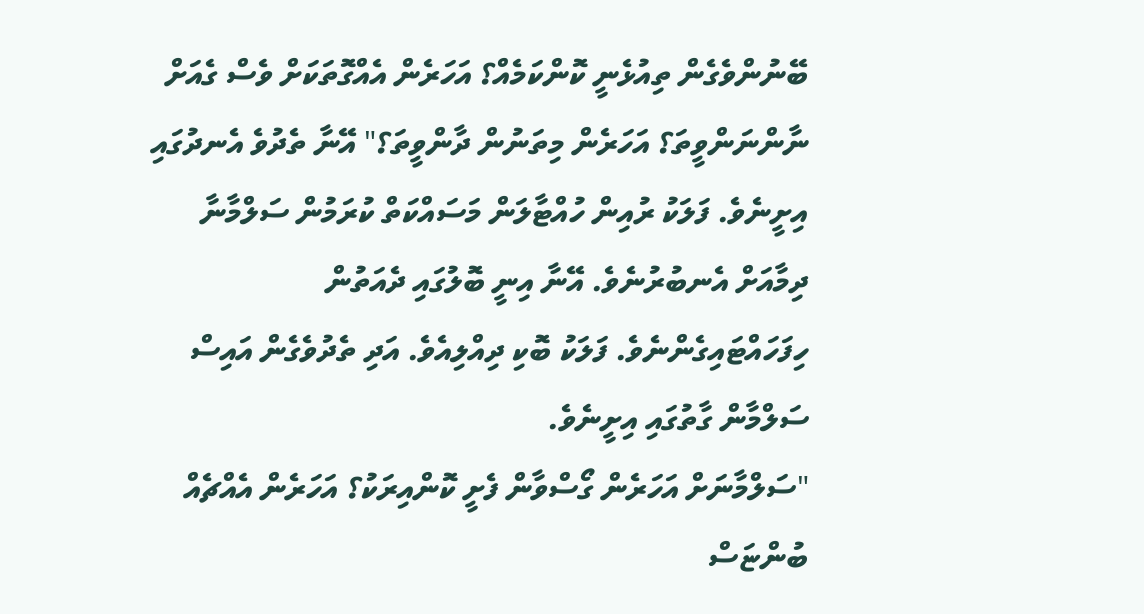ބޭނުންވެގެން ތިއުޅެނީ ކޮންކަމެއް؟ އަހަރެން އެއްގޮތަކަށް ވެސް ގެއަށް ނާންނަންވީތަ؟ އަހަރެން މިތަނުން ދާންވީތަ؟" އޭނާ ތެދުވެ އެނދުގައި އިށީނެވެ. ފަލަކު ރުއިން ހުއްޓާލަން މަސައްކަތް ކުރަމުން ސަލްމާނާ ދިމާއަށް އެނބުރުނެވެ. އޭނާ އިނީ ބޮލުގައި ދެއަތުން ހިފަހައްޓައިގެންނެވެ. ފަލަކު ބޮކި ދިއްލިއެވެ. އަދި ތެދުވެގެން އައިސް ސަލްމާން ގާތުގައި އިށީނެވެ.
"ސަލްމާނަށް އަހަރެން ގޯސްވާން ފެށީ ކޮންއިރަކު؟ އަހަރެން އެއްޗެއް ބުންޏަސް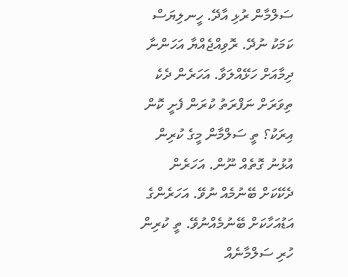ސަލްމާން ރުޅި އާދޭ. ހީނލިޔަސް ކަމަކު ނުދޭ. ރޮވިއްޖެއްޔާ އަހަންނާ ދިމާއަށް ހަޅޭއްލަވާ. އަހަރެން ދެކެ ތިވަރަށް ނަފްރަތު ކުރަން ފެށީ ކޮން އިރަކު؟ ތީ ސަލްމާން މީގެ ކުރިން އުޅުނު ގޮތެއް ނޫން. އަހަރެން ދެކޭކަށް ބޭނުމެއް ނުވޭ. އަހަރެންގެ އަޑުއަހާކަށް ބޭނުމެއްނުވޭ. ތީ ކުރިން ހުރި ސަލްމާނެއް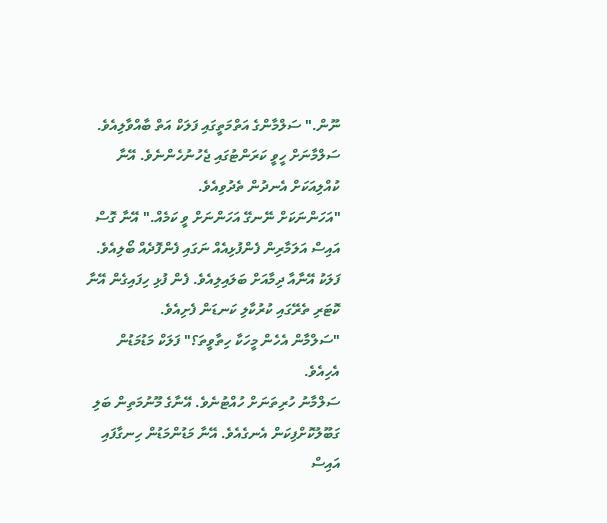ނޫން." ސަލްމާންގެ އަތްމަތީގައި ފަލަކް އަތް ބާއްވާލިއެވެ. ސަލްމާނަށް ހީވީ ކަރަންޓުގައި ޖެހުނުހެންނެވެ. އޭނާ ކުއްލިއަކަށް އެނދުން ތެދުވިއެވެ.
"އަހަންނަކަށް ނޭނގޭ އަހަންނަށް ވީ ކަމެއް." އޭނާ ގޮސް އައިސް އަލަމާރިން ފެންފުޅިއެއް ނަގައި ފެންފޮދެއް ބޯލިއެވެ. ފަލަކު އޭނާއާ ދިމާއަށް ބަލައިލިއެވެ. ފެން ފުޅި ހިފައިގެން އޭނާ ކޮޓަރި ތެރޭގައި ކުރުކާލި ކަނޑަން ފެށިއެވެ.
"ސަލްމާން އެހެން މީހަކާ ހިތާވީތަ؟" ފަލަކް މަޑުމަޑުން އެހިއެވެ.
ސަލްމާނު ހުރިތަނަށް ހުއްޓުނެވެ. އޭނާގެ މޫނުމަތިން ބަލި ގަބޫލުކޮށްފިކަން އެނގެއެވެ. އޭނާ މަޑުންމަޑުން ހިނގާފައި އައިސް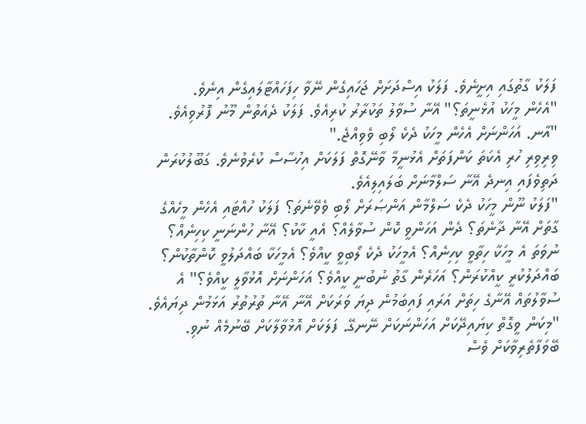ފަލަކު ގާތުގައި އިށީނެވެ. ފަލަކު އިސްދަށަށް ޖަހައިގެން ނޭވާ ހިފަހައްޓާލައިގެން އިނެވެ.
"އެހެން މީހަކު އުޅެނީތަ؟" އޭނާ ސުވާލު ތަކުރާރު ކުރިއެވެ. ފަލަކު ދެއަތުން މޫނު ފޮރުވިއެވެ.
"އާނ. އަހަންނަށް އެހެން މީހަކު ދެކެ ލޯބި ވެވިއްޖެ."
ވިރިވިރި ހުރި އެކަތަ ކަންފަތަށް އެޅުނީމާ ވާނޭގޮތް ފަލަކަށް އިހުސާސް ކުރެވުނެވެ. ގަބޫލުކުރަން ދަތިވެފައި އިނދެ އޭނާ ސަލްމާނަށް ބަލައިލިއެވެ.
"ފަލަކު ނޫން މީހަކު ދެކެ ސަލްމާން އަންޞަރަށް ލޯބި ވެވޭނެތަ؟ ފަލަކު ހުއްޓައި އެހެން މީހެއްގެ ގާތަށް އޭނާ ދާނެތަ؟ ދެން އަހަންވީ ކޮން ސުވާލެއް؟ އެއީ ކާކު؟ އޭނާ ހުންނަނީ ކިހިނެއް؟ ނުވަތަ އެ މީހަކާ ހިތާވީ ކިހިނެއް؟ އެމީހަކު ދެކެ ލޯބިވީ ކީއްވެ؟ އެމީހަކާ ބައްދަލުވީ ކޮންތާކުން؟ ބައްދަލުކުރީ ކީއްކުރަން؟ އަހަރެން ގާތު ނުބުނީ ކީއްވެ؟ އަހަންނަށް އޮޅުވާލީ ކީއްވެ؟" އެ ސުވާލުތައް އޭނާގެ ހިތަށް އަރައި ފައިބަމުން ދިޔަ ވަރަކަށް އޭނާ އޭނާ ތުރުތުރު އަޅަމުން ދިޔައެވެ.
"މިކަން ވީގޮތް ކިޔައިދޭކަށް އަހަންނަކަށް ނޭނގޭ. ފަލަކަށް އޮޅުވާލާކަށް ބޭނުމެއް ނުވި. ބޭވަފާތެރިވާކަށް ވެސް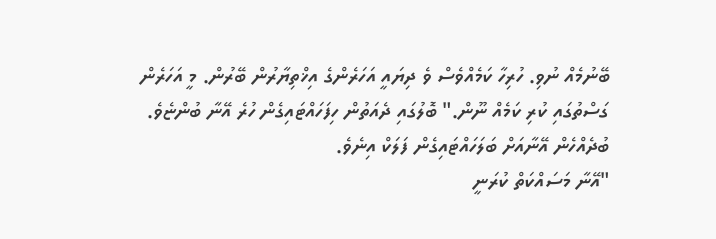ބޭނުމެއް ނުވި. ހުރިހާ ކަމެއްވެސް ވެ ދިޔައީ އަހަރެންގެ އިޚްތިޔާރުން ބޭރުން. މީ އަހަރެން ގަސްތުގައި ކުރި ކަމެއް ނޫން." ބޮލުގައި ދެއަތުން ހިފަހައްޓައިގެން ހުރެ އޭނާ ބުންޏެވެ.
ބުދެއްހެން އޭނާއަށް ބަލަހައްޓައިގެން ފަލަކް އިނެވެ.
"އޭނާ މަސައްކަތް ކުރަނީ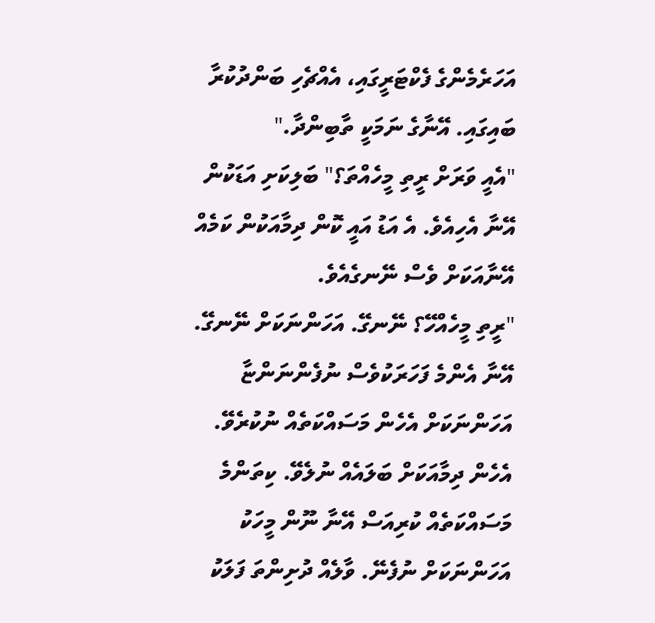އަހަރެމެންގެ ފެކްޓަރީގައި، އެއްޗެހި ބަންދުކުރާ ބައިގައި. އޭނާގެ ނަމަކީ ތާބިންދާ."
"އެއީ ވަރަށް ރީތި މީހެއްތަ؟" ބަލިކަށި އަޑަކުން އޭނާ އެހިއެވެ. އެ އަޑު އައީ ކޮން ދިމާއަކުން ކަމެއް އޭނާއަކަށް ވެސް ނޭނގެއެވެ.
"ރީތި މީހެއްހޭ؟ ނޭނގޭ. އަހަންނަކަށް ނޭނގޭ. އޭނާ އެންމެ ފަހަރަކުވެސް ނުފެންނަންޏާ އަހަންނަކަށް އެހެން މަސައްކަތެއް ނުކުރެވޭ. އެހެން ދިމާއަކަށް ބަލައެއް ނުލެވޭ. ކިތަންމެ މަސައްކަތެއް ކުރިއަސް އޭނާ ނޫން މީހަކު އަހަންނަކަށް ނުފެނޭ. ވާލެއް ދުށިންތަ ފަލަކު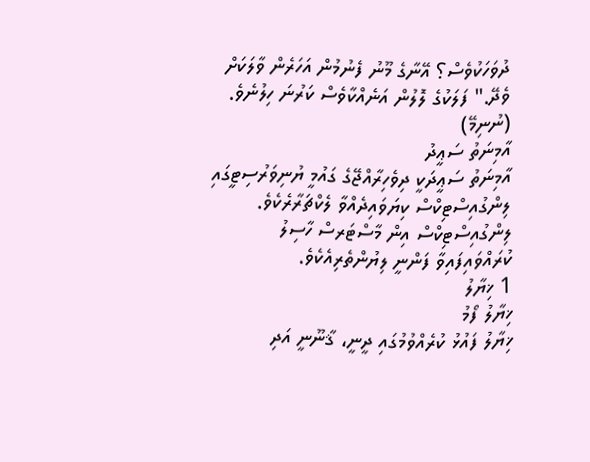ދުވަހަކުވެސް؟ އޭނާގެ މޫނު ފެނުމުން އަހަރެން ވާލަކަށް ވެދޭ." ފަލަކުގެ ލޮލުން އަނެއްކާވެސް ކަރުނަ ހިލުނެވެ.
(ނުނިމޭ)
އާމިނަތު ސަޢީދު
އާމިނަތު ސަޢީދަކީ ދިވެހިރާއްޖޭގެ ގައުމީ ޔުނިވަރުސިޓީގައި ލިންގުއިސްޓިކްސް ކިޔަވައިދެއްވާ ލެކްޗަރާރެކެވެ. ލިންގުއިސްޓިކްސް އިން މާސްޓަރސް ހާސިލު ކުރައްވައިފައިވާ ފަންނީ ލިޔުންތެރިއެކެވެ.
1 ޚިޔާލު
ޚިޔާލު ފޯމު
ޚިޔާލު ފައުޅު ކުރެއްވުމުގައި ދީނީ، ޤާނޫނީ އަދި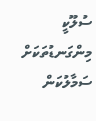ސުލޫކީ މިންގަނޑުތަކަށް ސަމާލުކަން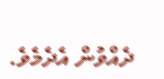ދެއްވުން އެދެމެވެ.